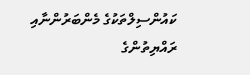ކައުންސިލްތަކުގެ މެންބަރުންނާއި ރައްޔިތުންގެ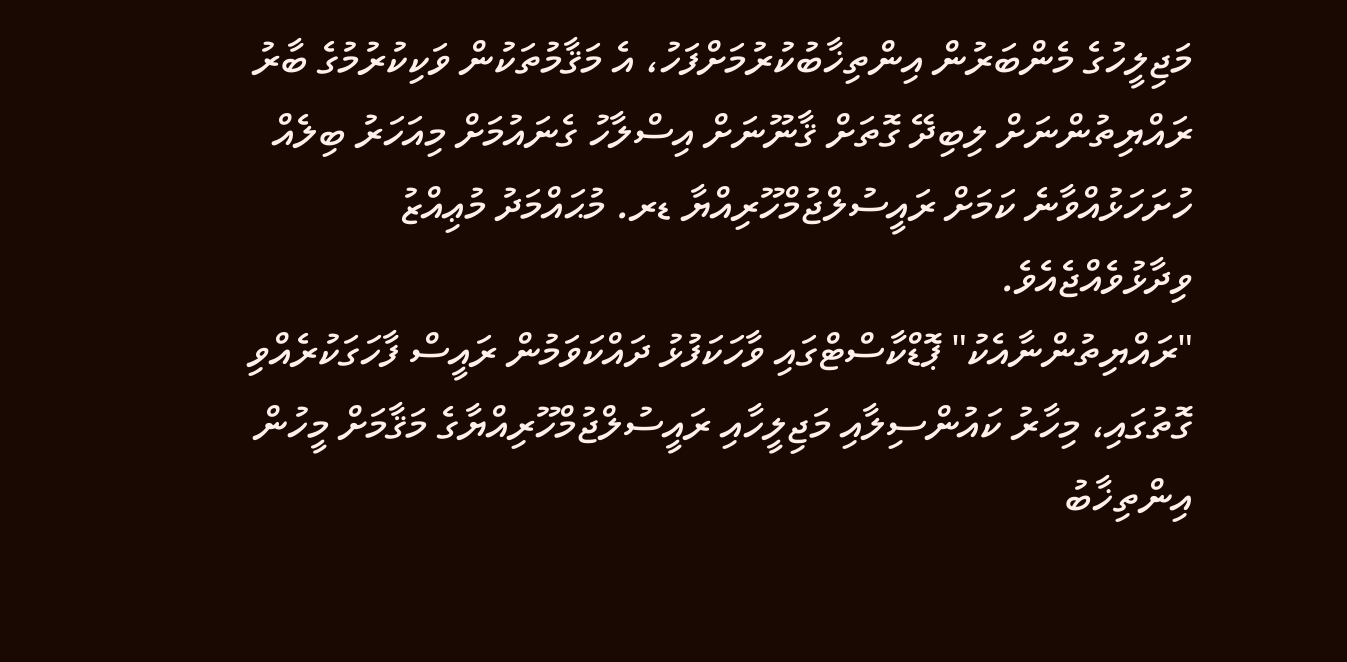މަޖިލީހުގެ މެންބަރުން އިންތިޚާބުކުރުމަށްފަހު، އެ މަޤާމުތަކުން ވަކިކުރުމުގެ ބާރު ރައްޔިތުންނަށް ލިބިދޭ ގޮތަށް ޤާނޫނަށް އިސްލާހު ގެނައުމަށް މިއަހަރު ބިލެއް ހުށަހަޅުއްވާނެ ކަމަށް ރައީސުލްޖުމްހޫރިއްޔާ ޑރ. މުޙައްމަދު މުޢިއްޒު ވިދާޅުވެއްޖެއެވެ.
"ރައްޔިތުންނާއެކު" ޕޮޑްކާސްޓްގައި ވާހަކަފުޅު ދައްކަވަމުން ރައީސް ފާހަގަކުރެއްވި ގޮތުގައި، މިހާރު ކައުންސިލާއި މަޖިލީހާއި ރައީސުލްޖުމްހޫރިއްޔާގެ މަޤާމަށް މީހުން އިންތިޚާބު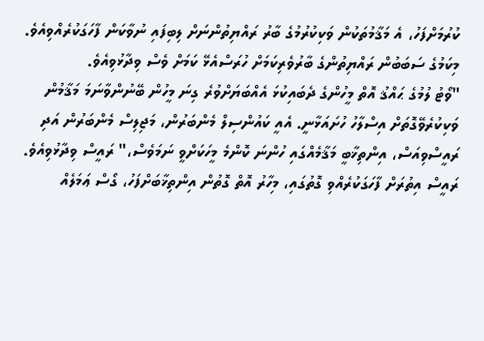ކުރުމަށްފަހު، އެ މަޤާމުތަކުން ވަކިކުރުމުގެ ބާރު ރައްޔިތުންނަށް ލިބިފައި ނުވާކަން ފާހަގަކުރެއްވިއެވެ. މިކަމުގެ ސަބަބުން ރައްޔިތުންގެ ބާރުވެރިކަމަށް ހުރަސްއެޅޭ ކަމަށް ވެސް ވިދާޅުވިއެވެ.
"ވޯޓު ލުމުގެ ޙައްޤު އޮތް މީހުންގެ ދެބައިކުޅަ އެއްބަޔަށްވުރެ ގިނަ މީހުން ބޭނުންވާނަމަ މަޤާމުން ވަކިކުރެވޭގޮތަށް އިސްލާހު ހުށައަޅާނީ. އެއީ ކައުންސިލް މެންބަރުން، މަޖިލިސް މެންބަރުން އަދި ރައީސްވިއަސް، އިންތިޚާބީ މަޤާމެއްގައި ހުންނަ ކޮންމެ މީހަކަށްވީ ނަމަވެސް،" ރައީސް ވިދާޅުވިއެވެ.
ރައީސް އިތުރަށް ފާހަގަކުރެއްވި ގޮތުގައި، މިހާރު އޮތް ގޮތުން އިންތިޚާބަށްފަހު، ގޯސް ޢަމަލެއް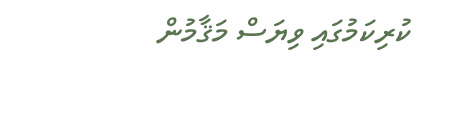ކުރިކަމުގައި ވިޔަސް މަޤާމުން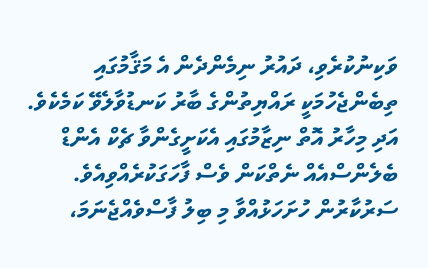ވަކިނުކުރެވި، ދައުރު ނިމެންދެން އެ މަޤާމުގައި ތިބެންޖެހުމަކީ ރައްޔިތުންގެ ބާރު ކަނޑުވާލެވޭ ކަމެކެވެ. އަދި މިހާރު އޮތް ނިޒާމުގައި އެކަށީގެންވާ ޗެކް އެންޑް ބެލެންސްއެއް ނެތްކަން ވެސް ފާހަގަކުރެއްވިއެވެ.
ސަރުކާރުން ހުށަހަޅުއްވާ މި ބިލު ފާސްވެއްޖެނަމަ،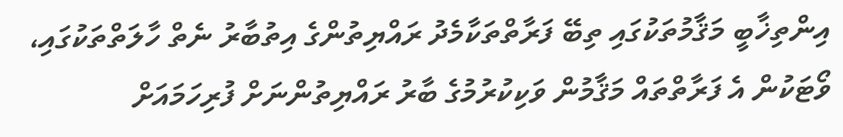އިންތިޚާބީ މަޤާމުތަކުގައި ތިބޭ ފަރާތްތަކާމެދު ރައްޔިތުންގެ އިތުބާރު ނެތް ހާލަތްތަކުގައި، ވޯޓަކުން އެ ފަރާތްތައް މަޤާމުން ވަކިކުރުމުގެ ބާރު ރައްޔިތުންނަށް ފުރިހަމައަށް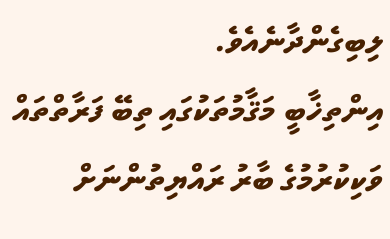ލިބިގެންދާނެއެވެ.
އިންތިޚާބީ މަޤާމުތަކުގައި ތިބޭ ފަރާތްތައް ވަކިކުރުމުގެ ބާރު ރައްޔިތުންނަށް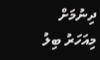ދިނުމަށް މިއަހަރު ބިލު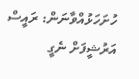ހުށަހަޅުއްވާނަން: ރައީސް
އަރުޝީފަށް ނެގީ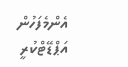އެންމެފަހުން އަޕްޑޭޓްކުރީ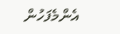އެންމެފަހުން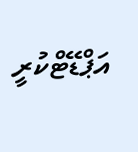އަޕްޑޭޓްކުރީ